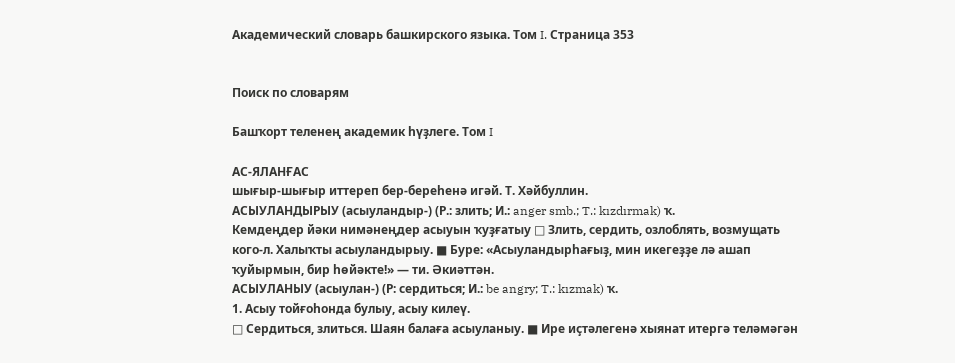Академический словарь башкирского языка. Том I. Страница 353


Поиск по словарям

Башҡорт теленең академик һүҙлеге. Том I

АС-ЯЛАНҒАС
шығыр-шығыр иттереп бер-береһенә игәй. Т. Хәйбуллин.
АСЫУЛАНДЫРЫУ (асыуландыр-) (Р.: злить; И.: anger smb.; T.: kızdırmak) ҡ.
Кемдеңдер йәки нимәнеңдер асыуын ҡуҙғатыу □ Злить, сердить, озлоблять, возмущать кого-л. Халыҡты асыуландырыу. ■ Буре: «Асыуландырһағыҙ, мин икегеҙҙе лә ашап ҡуйырмын, бир һөйәкте!» — ти. Әкиәттән.
АСЫУЛАНЫУ (асыулан-) (Р: сердиться; И.: be angry; T.: kızmak) ҡ.
1. Асыу тойғоһонда булыу, асыу килеү.
□ Сердиться, злиться. Шаян балаға асыуланыу. ■ Ире иҫтәлегенә хыянат итергә теләмәгән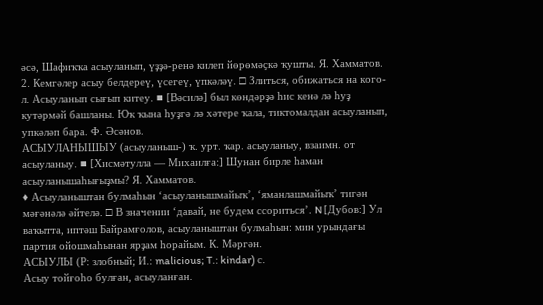әсә, Шафиҡҡа асыуланып, үҙҙә-ренә килеп йөрөмәҫкә ҡушты. Я. Хамматов.
2. Кемгәлер асыу белдереү, үсегеү, үпкәләү. □ Злиться, обижаться на кого-л. Асыуланып сығып китеу. ■ [Вәсилә] был көндәрҙә һис кенә лә һуҙ кутәрмәй башланы. Юҡ ҡына һуҙгә лә хәтере ҡала, тиктомалдан асыуланып, упкәләп бара. Ф. Әсәнов.
АСЫУЛАНЫШЫУ (асыуланыш-) ҡ. урт. ҡар. асыуланыу, взаимн. от асыуланыу. ■ [Хисмәтулла — Михаилға:] Шунан бирле һаман асыуланышаһығыҙмы? Я. Хамматов.
♦ Асыуланыштан булмаһын ‘асыуланышмайыҡ’, ‘яманлашмайыҡ’ тигән мәғәнәлә әйтелә. □ В значении ‘давай, не будем ссориться’. N [Дубов:] Ул ваҡытта, иптәш Байрамғолов, асыуланыштан булмаһын: мин урындағы партия ойошмаһынан ярҙам һорайым. К. Мәргән.
АСЫУЛЫ (Р: злобный; И.: malicious; T.: kindar) с.
Асыу тойғоһо булған, асыуланған.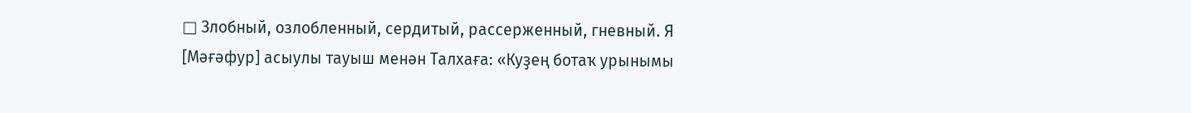□ Злобный, озлобленный, сердитый, рассерженный, гневный. Я [Мәғәфур] асыулы тауыш менән Талхаға: «Куҙең ботаҡ урынымы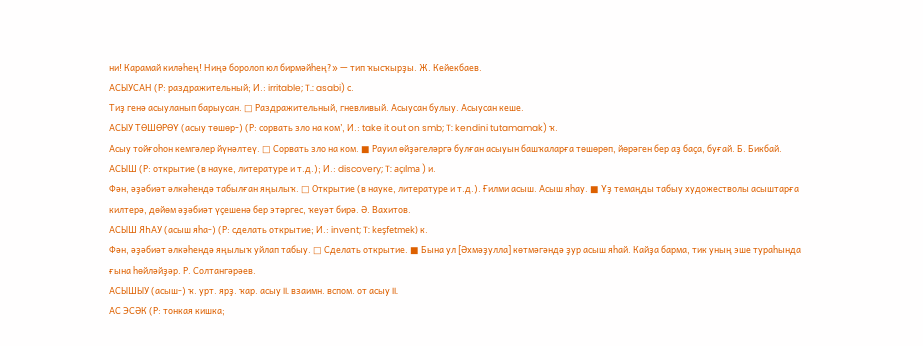ни! Карамай киләһең! Ниңә боролоп юл бирмәйһең?» — тип ҡысҡырҙы. Ж. Кейекбаев.
АСЫУСАН (Р: раздражительный; И.: irritable; T.: asabi) с.
Тиҙ генә асыуланып барыусан. □ Раздражительный, гневливый. Асыусан булыу. Асыусан кеше.
АСЫУ ТӨШӨРӨҮ (асыу төшөр-) (Р: сорвать зло на ком’, И.: take it out on smb; T: kendini tutamamak) ҡ.
Асыу тойғоһон кемгәлер йүнәлтеү. □ Сорвать зло на ком. ■ Рауил өйҙәгеләргә булған асыуын башҡаларға төшөрөп, йөрәген бер аҙ баҫа, буғай. Б. Бикбай.
АСЫШ (Р: открытие (в науке, литературе и т.д.); И.: discovery; T: açılma ) и.
Фән, әҙәбиәт әлкәһендә табылған яңылыҡ. □ Открытие (в науке, литературе и т.д.). Ғилми асыш. Асыш яһау. ■ Үҙ темаңды табыу художестволы асыштарға килтерә, дөйөм әҙәбиәт үҫешенә бер этәргес, ҡеуәт бирә. Ә. Вахитов.
АСЫШ ЯҺАУ (асыш яһа-) (Р: сделать открытие; И.: invent; T: keşfetmek) к.
Фән, әҙәбиәт әлкәһендә яңылыҡ уйлап табыу. □ Сделать открытие. ■ Бына ул [Әхмәҙулла] көтмәгәндә ҙур асыш яһай. Кайҙа барма, тик уның эше тураһында ғына һөйләйҙәр. Р. Солтангәрәев.
АСЫШЫУ (асыш-) ҡ. урт. ярҙ. ҡар. асыу II. взаимн. вспом. от асыу II.
АС ЭСӘК (Р: тонкая кишка;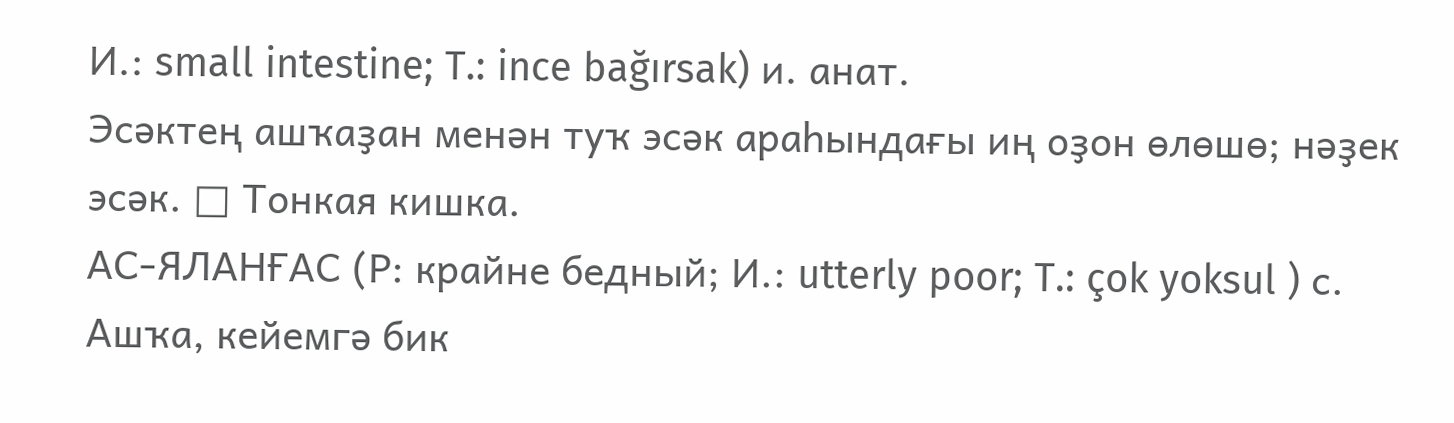И.: small intestine; T.: ince bağırsak) и. анат.
Эсәктең ашҡаҙан менән туҡ эсәк араһындағы иң оҙон өлөшө; нәҙек эсәк. □ Тонкая кишка.
АС-ЯЛАНҒАС (Р: крайне бедный; И.: utterly poor; T.: çok yoksul ) с.
Ашҡа, кейемгә бик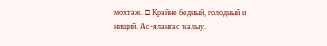мохтаж. □ Крайне бедный, голодный и нищий. Ас-яланғас ҡалыу.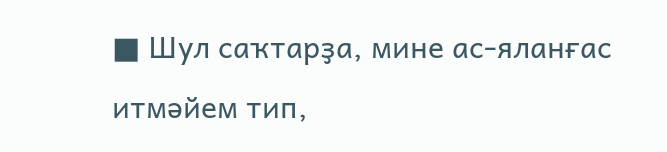■ Шул саҡтарҙа, мине ас-яланғас итмәйем тип,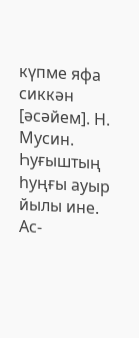күпме яфа сиккән [әсәйем]. Н. Мусин. Һуғыштың һуңғы ауыр йылы ине. Ас-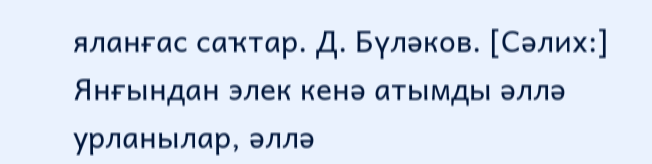яланғас саҡтар. Д. Бүләков. [Сәлих:] Янғындан элек кенә атымды әллә урланылар, әллә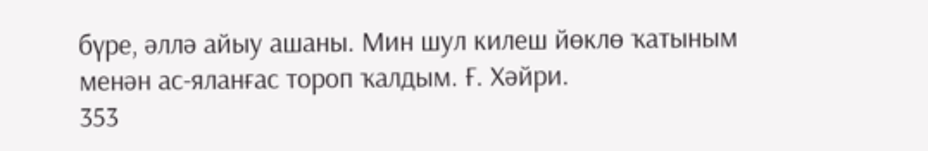бүре, әллә айыу ашаны. Мин шул килеш йөклө ҡатыным менән ас-яланғас тороп ҡалдым. Ғ. Хәйри.
353